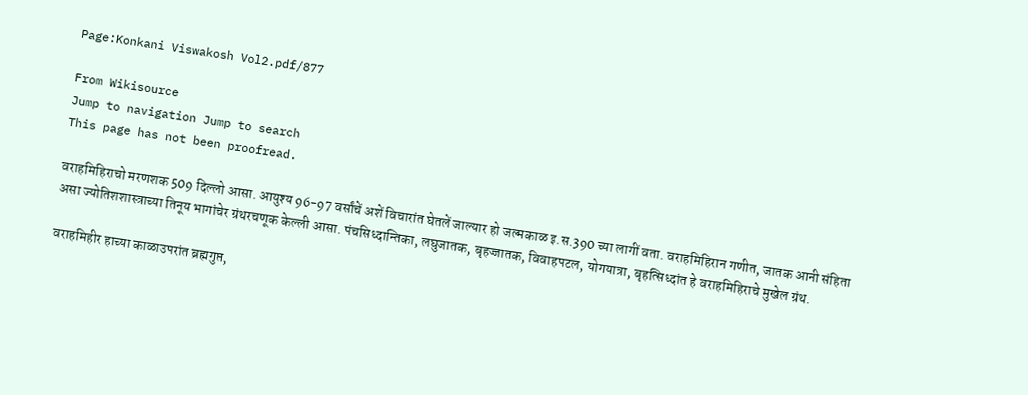Page:Konkani Viswakosh Vol2.pdf/877

From Wikisource
Jump to navigation Jump to search
This page has not been proofread.

वराहमिहिराचो मरणशक 509 दिल्लो आसा. आयुश्य 96-97 वर्सांचें अशें विचारांत घेतलें जाल्यार हो जल्मकाळ इ.स.390 च्या लागीं वता. वराहमिहिरान गणीत, जातक आनी संहिता असा ज्योतिशशास्त्राच्या तिनूय भागांचेर ग्रंथरचणूक केल्ली आसा. पंचसिध्दान्तिका, लघुजातक, बृहज्जातक, विवाहपटल, योगयात्रा, बृहत्सिध्दांत हे वराहमिहिराचे मुखेल ग्रंथ.

वराहमिहीर हाच्या काळाउपरांत ब्रह्मगुप्त,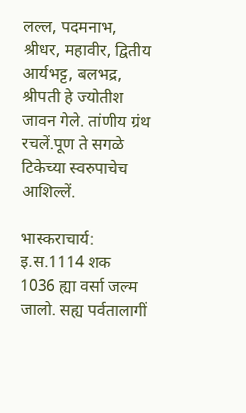लल्ल, पदमनाभ, श्रीधर, महावीर, द्वितीय आर्यभट्ट, बलभद्र, श्रीपती हे ज्योतीश जावन गेले. तांणीय ग्रंथ रचलें.पूण ते सगळे टिकेच्या स्वरुपाचेच आशिल्लें.

भास्कराचार्य: इ.स.1114 शक 1036 ह्या वर्सा जल्म जालो. सह्य पर्वतालागीं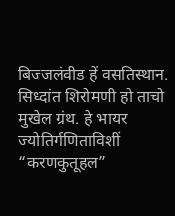बिज्जलंवीड हें वसतिस्थान. सिध्दांत शिरोमणी हो ताचो मुखेल ग्रंथ. हे भायर ज्योतिर्गणिताविशीं “करणकुतूहल”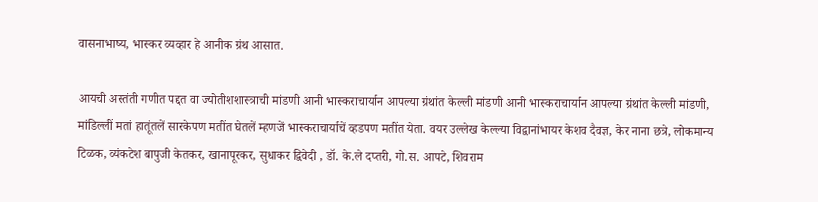वासनाभाष्य, भास्कर व्यव्हार हे आनीक ग्रंथ आसात.

आयची अस्तंती गणीत पद्दत वा ज्योतीशशास्त्राची मांडणी आनी भास्कराचार्यान आपल्या ग्रंथांत केल्ली मांडणी आनी भास्कराचार्यान आपल्या ग्रंथांत केल्ली मांडणी, मांडिल्लीं मतां हातूंतलें सारकेपण मतींत घेतलें म्हणजें भास्कराचार्याचें व्हडपण मतींत येता. वयर उल्लेख केल्ल्या विद्वानांभायर केशव दैवज्ञ, केर नाना छत्रे, लोकमान्य टिळक, व्यंकटेश बापुजी केतकर, खानापूरकर, सुधाकर द्विवेदी , डॉ. के.ले दप्तरी, गो.स. आपटे, शिवराम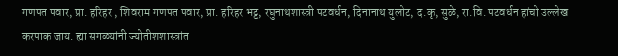गणपत पवार, प्रा. हरिहर , शिवराम गणपत पवार, प्रा. हरिहर भट्ट, रघुनाथशास्त्री पटवर्धन, दिनानाथ युलोट, द.कृ, सुळे, रा.वि. पटवर्धन हांचो उल्लेख करपाक जाय. ह्या सगळ्यांनी ज्योतीशशास्त्रांत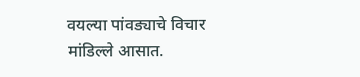वयल्या पांवड्याचे विचार मांडिल्ले आसात.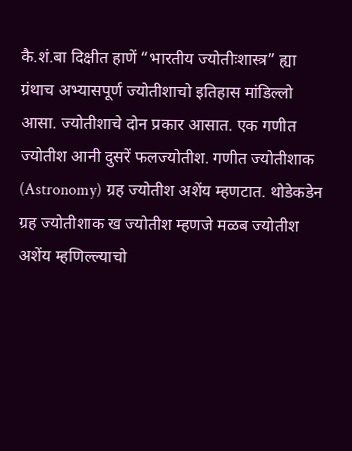कै.शं.बा दिक्षीत हाणें “भारतीय ज्योतीःशास्त्र” ह्या ग्रंथाच अभ्यासपूर्ण ज्योतीशाचो इतिहास मांडिल्लो आसा. ज्योतीशाचे दोन प्रकार आसात. एक गणीत ज्योतीश आनी दुसरें फलज्योतीश. गणीत ज्योतीशाक (Astronomy) ग्रह ज्योतीश अशेंय म्हणटात. थोडेकडेन ग्रह ज्योतीशाक ख ज्योतीश म्हणजे मळब ज्योतीश अशेंय म्हणिल्ल्याचो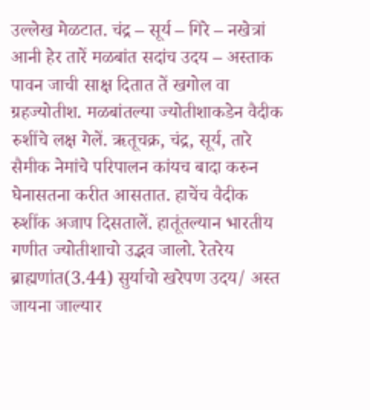उल्लेख मेळटात. चंद्र – सूर्य – गिरे – नखेत्रां आनी हेर तारें मळबांत सदांच उदय – अस्ताक पावन जाची साक्ष दितात तें खगोल वा ग्रहज्योतीश. मळबांतल्या ज्योतीशाकडेन वैदीक रुशींचे लक्ष गेलें. ऋतूचक्र, चंद्र, सूर्य, तारे सैमीक नेमांचे परिपालन कांयच बादा करुन घेनासतना करीत आसतात. हाचेंच वैदीक रुशींक अजाप दिसतालें. हातूंतल्यान भारतीय गणीत ज्योतीशाचो उद्भव जालो. रेतरेय ब्राह्मणांत(3.44) सुर्याचो खरेपण उदय/ अस्त जायना जाल्यार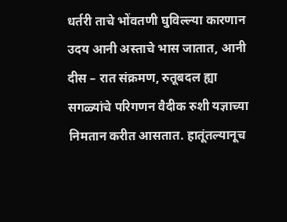धर्तरी ताचे भोंवतणी घुविल्ल्या कारणान उदय आनी अस्ताचे भास जातात, आनी दीस – रात संक्रमण, रुतूबदल ह्या सगळ्यांचे परिगणन वैदीक रुशी यज्ञाच्या निमतान करीत आसतात. हातूंतल्यानूच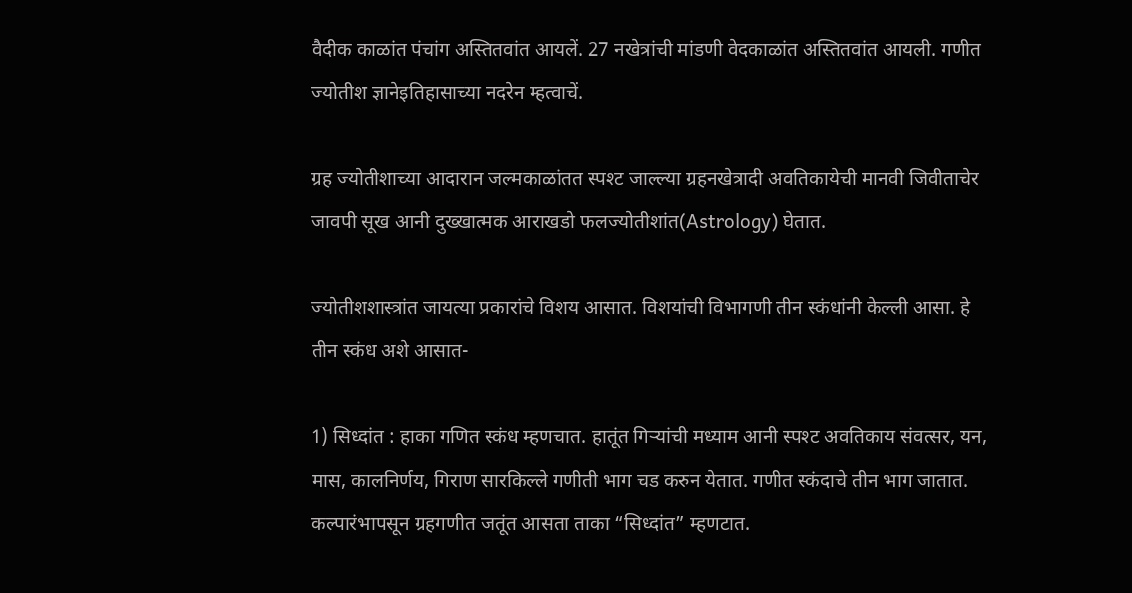वैदीक काळांत पंचांग अस्तितवांत आयलें. 27 नखेत्रांची मांडणी वेदकाळांत अस्तितवांत आयली. गणीत ज्योतीश ज्ञानेइतिहासाच्या नदरेन म्हत्वाचें.

ग्रह ज्योतीशाच्या आदारान जल्मकाळांतत स्पश्ट जाल्ल्या ग्रहनखेत्रादी अवतिकायेची मानवी जिवीताचेर जावपी सूख आनी दुख्खात्मक आराखडो फलज्योतीशांत(Astrology) घेतात.

ज्योतीशशास्त्रांत जायत्या प्रकारांचे विशय आसात. विशयांची विभागणी तीन स्कंधांनी केल्ली आसा. हे तीन स्कंध अशे आसात-

1) सिध्दांत : हाका गणित स्कंध म्हणचात. हातूंत गिऱ्यांची मध्याम आनी स्पश्ट अवतिकाय संवत्सर, यन, मास, कालनिर्णय, गिराण सारकिल्ले गणीती भाग चड करुन येतात. गणीत स्कंदाचे तीन भाग जातात. कल्पारंभापसून ग्रहगणीत जतूंत आसता ताका “सिध्दांत” म्हणटात.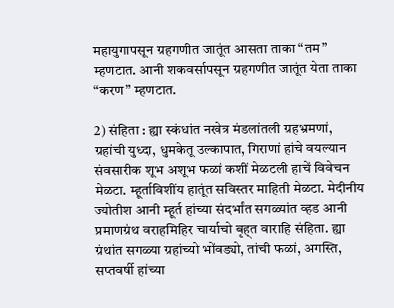महायुगापसून ग्रहगणीत जातूंत आसता ताका “तम” म्हणटात. आनी शकवर्सापसून ग्रहगणीत जातूंत येता ताका “करण” म्हणटात.

2) संहिता : ह्या स्कंधांत नखेत्र मंडलांतली ग्रहभ्रमणां, ग्रहांची युध्दा, धुमकेतू उल्कापात, गिराणां हांचे वयल्यान संवसारीक शूभ अशूभ फळां कशीं मेळटली हाचें विवेचन मेळटा. म्हूर्ताविशींय हातूंत सविस्तर माहिती मेळटा. मेदीनीय ज्योतीश आनी म्हूर्त हांच्या संदर्भांत सगळ्यांत व्हड आनी प्रमाणग्रंथ वराहमिहिर चार्याचो बृह्त वाराहि संहिता. ह्या ग्रंथांत सगळ्या ग्रहांच्यो भोंवड्यो, तांची फळां, अगस्ति, सप्तवर्षी हांच्या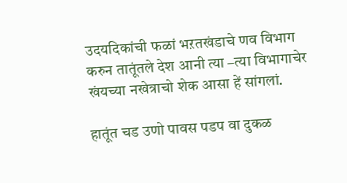उदयदिकांची फळां भऱतखंडाचे णव विभाग करुन तातूंतले देश आनी त्या –त्या विभागाचेर खंयच्या नखेत्राचो शेक आसा हें सांगलां.

हातूंत चड उणो पावस पडप वा दुकळ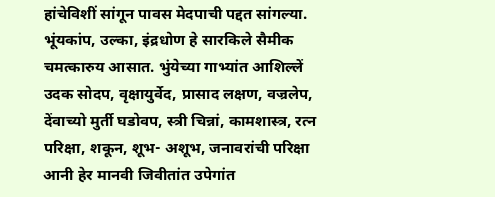हांचेविशीं सांगून पावस मेदपाची पद्दत सांगल्या. भूंयकांप, उल्का, इंद्रधोण हे सारकिले सैमीक चमत्कारुय आसात. भुंयेच्या गाभ्यांत आशिल्लें उदक सोदप, वृक्षायुर्वेद, प्रासाद लक्षण, वज्रलेप, देंवाच्यो मुर्ती घडोवप, स्त्री चिन्नां, कामशास्त्र, रत्न परिक्षा, शकून, शूभ- अशूभ, जनावरांची परिक्षा आनी हेर मानवी जिवीतांत उपेगांत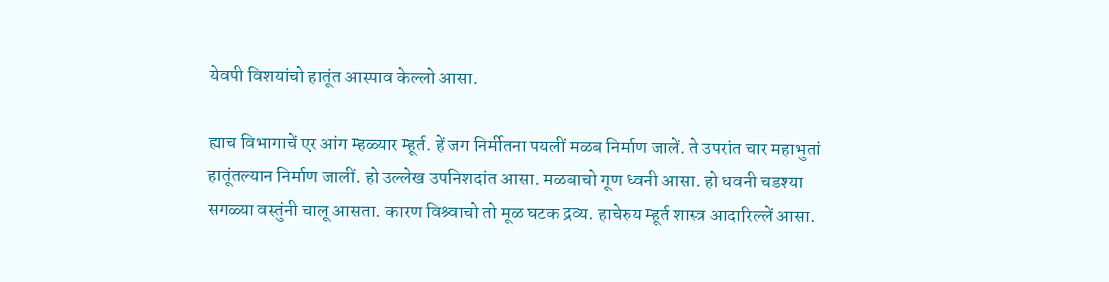येवपी विशयांचो हातूंत आस्पाव केल्लो आसा.

ह्याच विभागाचें एर आंग म्हळ्यार म्हूर्त. हें जग निर्मीतना पयलीं मळब निर्माण जालें. ते उपरांत चार महाभुतां हातूंतल्यान निर्माण जालीं. हो उल्लेख उपनिशदांत आसा. मळबाचो गूण ध्वनी आसा. हो धवनी चडश्या सगळ्या वस्तुंनी चालू आसता. कारण विश्र्वाचो तो मूळ घटक द्रव्य. हाचेरुय म्हूर्त शास्त्र आदारिल्लें आसा.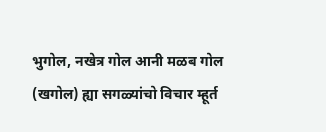भुगोल, नखेत्र गोल आनी मळब गोल (खगोल) ह्या सगळ्यांचो विचार म्हूर्त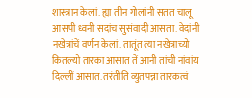शास्त्रान केलां. ह्या तीन गोलांनी सतत चालू आसपी ध्वनी सदांच सुसंवादी आसता. वेदांनी नखेत्रांचें वर्णन केलां. तातूंत त्या नखेत्राच्यो कितल्यो तारका आसात तें आनी तांची नांवांय दिल्लीं आसात. तरंतीति व्युतपन्ना तारकत्वं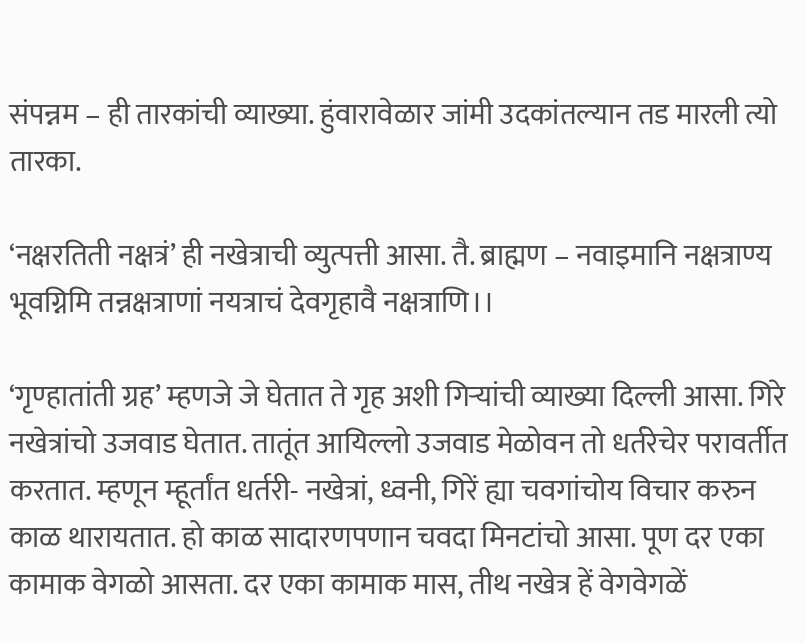संपन्नम – ही तारकांची व्याख्या. हुंवारावेळार जांमी उदकांतल्यान तड मारली त्यो तारका.

‘नक्षरतिती नक्षत्रं’ ही नखेत्राची व्युत्पत्ती आसा. तै. ब्राह्मण – नवाइमानि नक्षत्राण्य भूवग्निमि तन्नक्षत्राणां नयत्राचं देवगृहावै नक्षत्राणि।।

‘गृण्हातांती ग्रह’ म्हणजे जे घेतात ते गृह अशी गिऱ्यांची व्याख्या दिल्ली आसा. गिरे नखेत्रांचो उजवाड घेतात. तातूंत आयिल्लो उजवाड मेळोवन तो धर्तरेचेर परावर्तीत करतात. म्हणून म्हूर्तांत धर्तरी- नखेत्रां, ध्वनी, गिरें ह्या चवगांचोय विचार करुन काळ थारायतात. हो काळ सादारणपणान चवदा मिनटांचो आसा. पूण दर एका कामाक वेगळो आसता. दर एका कामाक मास, तीथ नखेत्र हें वेगवेगळें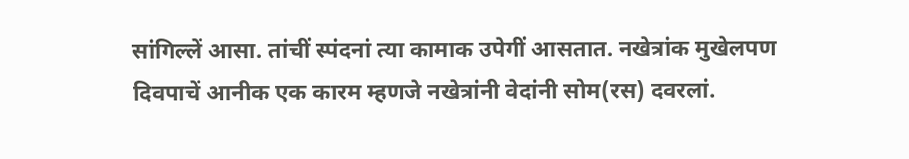सांगिल्लें आसा. तांचीं स्पंदनां त्या कामाक उपेगीं आसतात. नखेत्रांक मुखेलपण दिवपाचें आनीक एक कारम म्हणजे नखेत्रांनी वेदांनी सोम(रस) दवरलां.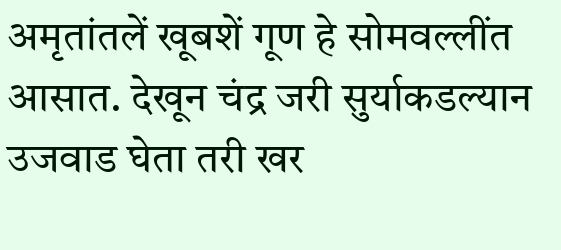अमृतांतलें खूबशें गूण हे सोमवल्लींत आसात. देखून चंद्र जरी सुर्याकडल्यान उजवाड घेता तरी खर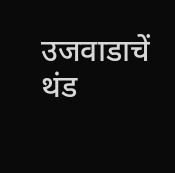उजवाडाचें थंड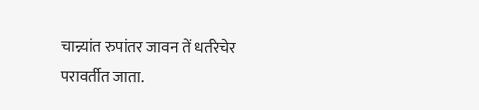चान्न्यांत रुपांतर जावन तें धर्तरेचेर परावर्तीत जाता.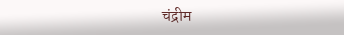चंद्रीम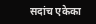सदांच एकेका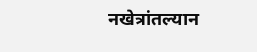नखेत्रांतल्यान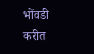भोंवडी करीत